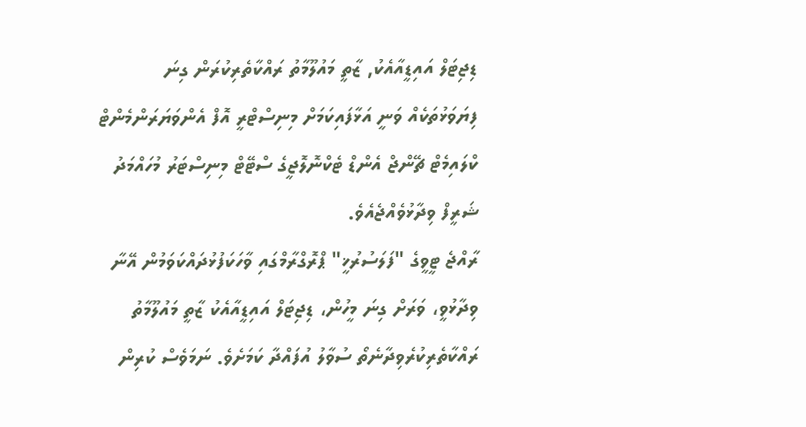ޑިޖިޓަލް އައިޑީއާއެކު, ޒާތީ މައުލޫމާތު ރައްކާތެރިކުރަން ގިނަ ފިޔަވަޅުތަކެއް ވަނީ އަޅާފައިކަމަށް މިނިސްޓްރީ އޮފް އެންވަޔަރަންމެންޓް ކްލައިމެޓް ޗޭންޖް އެންޑް ޓެކްނޮލޮޖީގެ ސްޓޭޓް މިނިސްޓަރު މުހައްމަދު ޝަރީފް ވިދާޅުވެއްޖެއެވެ.
ރާއްޖެ ޓީވީގެ "ފަލަސުރުޚީ" ޕްރޮގްރާމްގައި ވާހަކަފުޅުދައްކަވަމުން އޭނާ ވިދާޅުވީ، ވަރަށް ގިނަ މީހުން، ޑިޖިޓަލް އައިޑީއާއެކު ޒާތީ މައުލޫމާތު ރައްކާތެރިކުރެވިދާނެތޯ ސުވާލު އުފައްދާ ކަމަށެވެ. ނަމަވެސް ކުރިން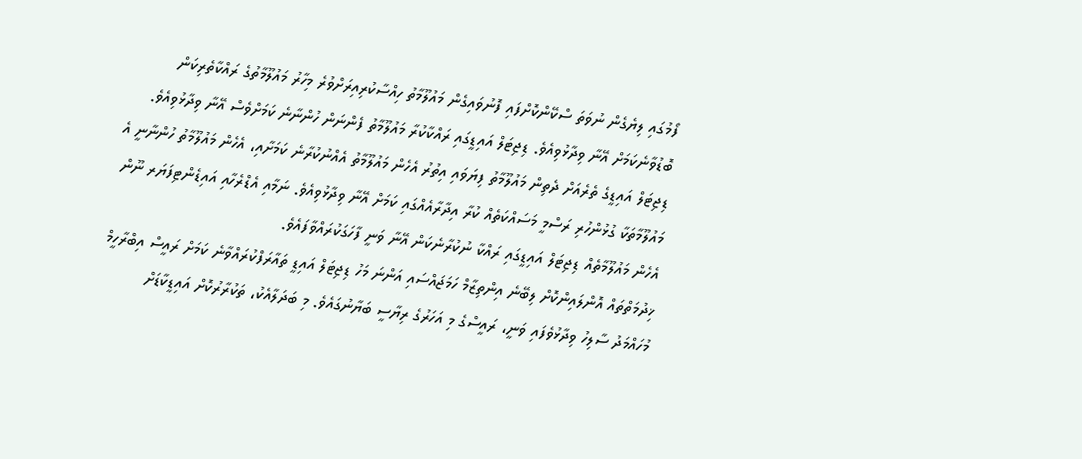ފޯމުގައި ލިޔެގެން ނުވަތަ ސްކޭންކޮށްފައި ފޮނުވައިގެން މައުލޫމާތު ހިއްސާކުރިއިރަށްވުރެ މިހާރު މައުލޫމާތުގެ ރައްކާތެރިކަން ބޮޑުވާނެކަމަށް އޭނާ ވިދާޅުވިއެވެ. ޑިޖިޓަލް އައިޑީގައި ރައްކާކުރާ މައުލޫމާތު ފެންނަން ހުންނާނެ ކަމަށްވެސް އޭނާ ވިދާޅުވިއެވެ. ޑިޖިޓަލް އައިޑީގެ ތެރެއަށް ދެތިން މައުލޫމާތު ފިޔަވައި އިތުރު އެހެން މައުލޫމާތު އެއްނުކުރާނެ ކަމަށާއި، އެހެން މައުލޫމާތު ހުންނާނީ އެ މައުލޫމާތަކާ ގުޅުންހުރި ރަސްމީ މަސައްކަތެއް ކުރާ އިދާރާއެއްގައި ކަމަށް އޭނާ ވިދާޅުވިއެވެ. ނަމާއި އެޑްރެހާއި އައިޑެންޓިފަޔަރ ނޫން އެހެން މައުލޫމާތެއް ޑިޖިޓަލް އައިޑީގައި ރައްކާ ނުކުރާނެކަން އޭނާ ވަނީ ފާހަގަކުރައްވާފައެވެ.
ޚިދުމަތްތައް އޮންލައިންކޮށް ލިބޭނެ އިންތިޒާމް ހަމަޖައްސައި އަންނަ މަހު ޑިޖިޓަލް އައިޑީ ތައާރަފްކުރައްވާނެ ކަމަށް ރައީސް އިބްރާހީމް މުހައްމަދު ސާލިހު ވިދާޅުވެފައި ވަނީ، ރައީސްގެ މި އަހަރުގެ ރިޔާސީ ބަޔާނުގައެވެ. މި ބަދަލާއެކު، ތަކުރާރުކޮށް އައިޑީކާޑަށް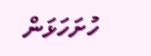ހުށަހަޅަން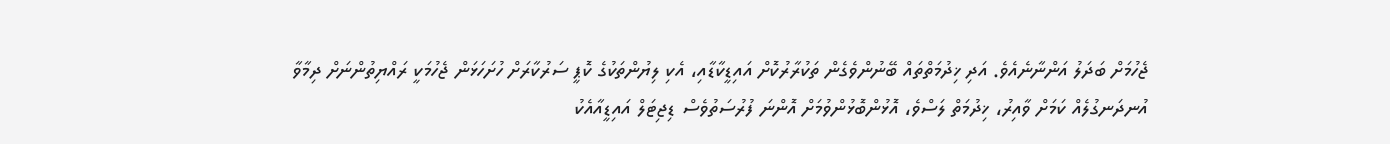ޖެހުމަށް ބަދަލު އަންނާނެއެވެ. އަދި ޚިދުމަތްތައް ބޭނުންވެގެން ތަކުރާރުކޮށް އައިޑީކާޑާއި، އެކި ލިޔުންތަކުގެ ކޮޕީ ސަރުކާރަށް ހުށަހަޅަން ޖެހުމަކީ ރައްޔިތުންނަށް ދިމާވާ އުނދަނގުލެއް ކަމަށް ވާއިރު، ޚިދުމަތް ލަސްވެ، އޮޅުންބޮޅުންވުމަށް އޮންނަ ފުރުސަތުވެސް ޑިޖިޓަލް އައިޑީއާއެކު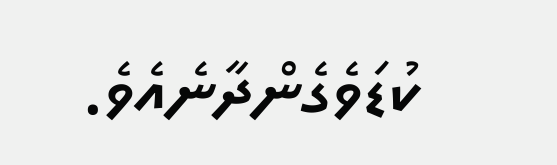ކުޑަވެގެންދާނެއެވެ.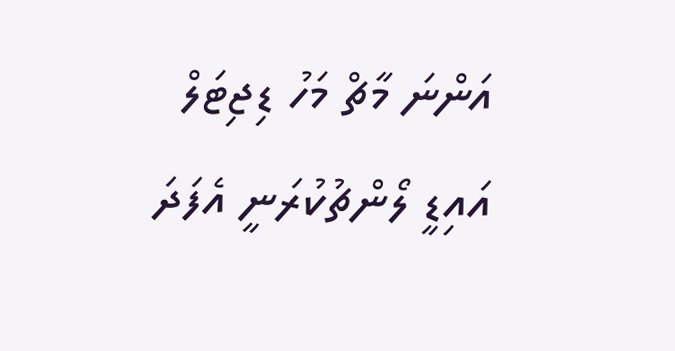އަންނަ މާޗް މަހު ޑިޖިޓަލް އައިޑީ ލޯންޗުކުރަނީ އެފަދަ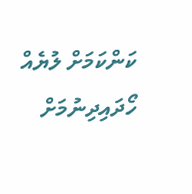ކަންކަމަށް ލުޔެއް ހޯދައިދިނުމަށް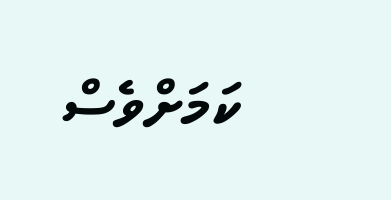ކަމަށްވެސް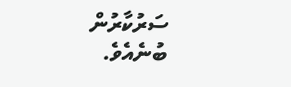ސަރުކާރުން ބުނެއެވެ.